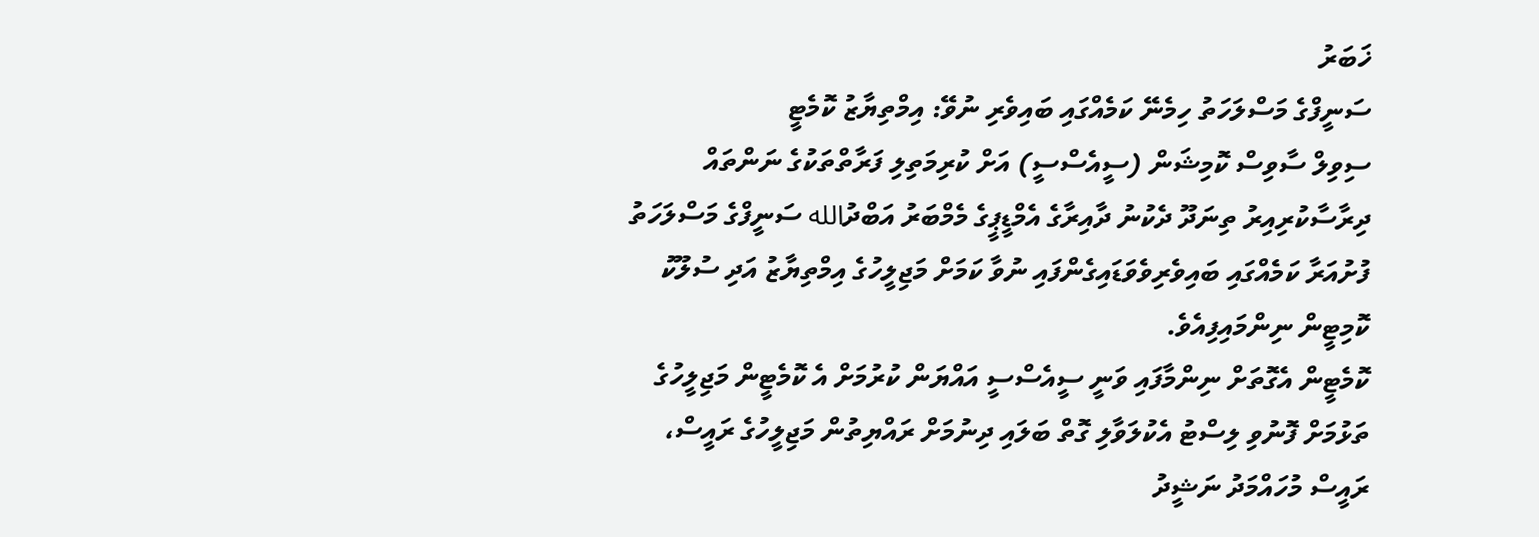ޚަބަރު
ސަނީފްގެ މަސްލަހަތު ހިމެނޭ ކަމެއްގައި ބައިވެރި ނުވޭ: އިމްތިޔާޒު ކޮމެޓީ
ސިވިލް ސާވިސް ކޮމިޝަން (ސީއެސްސީ) އަށް ކުރިމަތިލި ފަރާތްތަކުގެ ނަންތައް ދިރާސާކުރިއިރު ތިނަދޫ ދެކުނު ދާއިރާގެ އެމްޑީޕީގެ މެމްބަރު އަބްދުالله ސަނީފްގެ މަސްލަހަތު ފުށުއަރާ ކަމެއްގައި ބައިވެރިވެވަޑައިގެންފައި ނުވާ ކަމަށް މަޖިލީހުގެ އިމްތިޔާޒު އަދި ސުލޫކު ކޮމިޓީން ނިންމައިފިއެވެ.
ކޮމެޓީން އެގޮތަށް ނިންމާފައި ވަނީ ސީއެސްސީ އައްޔަން ކުރުމަށް އެ ކޮމެޓީން މަޖިލީހުގެ ތަޅުމަށް ފޮނުވި ލިސްޓު އެކުލަވާލި ގޮތް ބަލައި ދިނުމަށް ރައްޔިތުން މަޖިލީހުގެ ރައީސް، ރައީސް މުހައްމަދު ނަޝީދު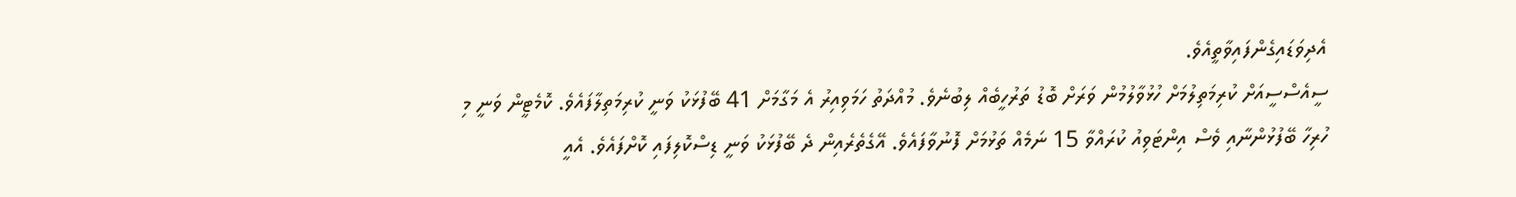އެދިވަޑައިގެންފައިވާތީއެވެ.
ސީއެސްސީއަށް ކުރިމަތިލުމަށް ހުޅުވާލުމުން ވަރަށް ބޮޑު ތަރުހީބެއް ލިބުނެވެ. މުއްދަތު ހަމަވިއިރު އެ މަގާމަށް 41 ބޭފުޅަކު ވަނީ ކުރިމަތިލާފައެވެ. ކޮމެޓީން ވަނީ މި ހުރިހާ ބޭފުޅުންނާއި ވެސް އިންޓަވިއު ކުރައްވާ 15 ނަމެއް ތަޅުމަށް ފޮނުވާފައެވެ. އޭގެތެރެއިން ދެ ބޭފުޅަކު ވަނީ ޑިސްކޮލިފައި ކޮށްފައެވެ. އެއީ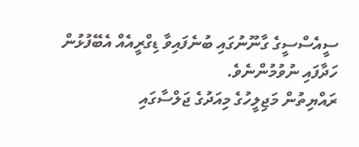ސީއެސްސީގެ ގާނޫނުގައި ބުނެފައިވާ ޑިގްރީއެއް އެބޭފުޅުން ހަދާފައި ނުވުމުންނެވެ.
ރައްޔިތުން މަޖިލީހުގެ މިއަދުގެ ޖަލްސާގައި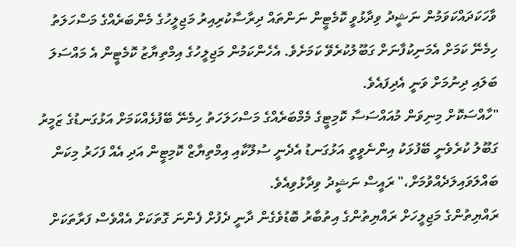ވާހަކަދައްކަވަމުން ނަޝީދު ވިދާޅުވީ ކޮމެޓީން ނަންތައް ދިރާސާކުރިއިރު މަޖިލީހުގެ މެންބަރެއްގެ މަސްހަލަތު ހިމެނޭ ކަމަށް އެމަނިކުފާނަށް ގަބޫލުކުރެވޭ ކަމަށެވެ. އެހެންކަމުން މަޖިލީހުގެ އިމްތިޔާޒު ކޮމެޓީން އެ މައްސަލަ ބަލައި ދިނުމަށް ވަނީ އެދިފައެވެ.
"ހާއްސަކޮށް މިނިވަން މުއައްސަސާ ކޮމިޓީގެ މެމްބަރެއްގެ މަސްހަލަހަތު ހިމެނޭ ބޭފުޅެއްކަމަށް އަޅުގަނޑުގެ ޒަމީރު ގަބޫލު ކުރެވެނީ ބޭފުޅަކު އިންނެވީތީ އަޅުގަނޑު އެދެނީ ސުލޫކާއި އިމްތިޔާޒް ކޮމިޓީން އަދި އެއް ފަހަރު މިކަން ބައްލަވައިލަދެއްވުމަށް،" ރައީސް ނަޝީދު ވިދާޅުވިއެވެ.
ރައްޔިތުންގެ މަޖިލީހަށް ރައްޔިތުންގެ އިތުބާރު ބޮޑުވެގެން ދާނީ ދެފުށް ފެންނަ ގޮތަކަށް އެއްވެސް ފަރާތަކަށް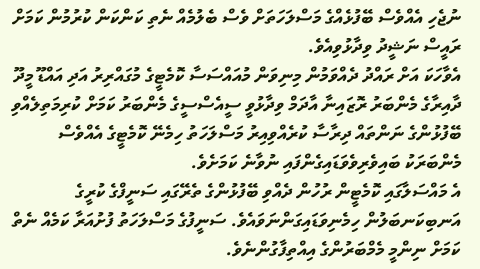ނުޖެހި އެއްވެސް ބޭފުޅެއްގެ މަސްލަހަތަށް ވެސް ބެލުމެއް ނެތި ކަންކަން ކުރުމުން ކަމަށް ރައީސް ނަޝީދު ވިދާޅުވިއެވެ.
އެވާހަކަ އަށް ރައްދު ދެއްވަމުން މިނިވަން މުއައްސަސާ ކޮމެޓީގެ މުގައްރިރު އަދި އައްޑޫ މީދޫ ދާއިރާގެ މެންބަރު ރޮޒައިނާ އާދަމް ވިދާޅުވީ ސީއެސްސީގެ މެންބަރު ކަމަށް ކުރިމަތިލެއްވި ބޭފުޅުންގެ ނަންތައް ދިރާސާ ކުރެއްވިއިރު މަސްލަހަތު ހިމެނޭ ކޮމެޓީގެ އެއްވެސް މެންބަރަކު ބައިވެރިވެވަޑައިގެންފައި ނުވާނެ ކަމަށެވެ.
އެ މައްސަލާގައި ކޮމެޓީން ރުހުން ދެއްވި ބޭފުޅުންގެ ތެރޭގައި ސަނީފްގެ ކުރީގެ އަނބިކަނބަލުން ހިމެނިވަޑައިގަންނަވައެވެ. ސަނީފުގެ މަސްލަހަތު ފުށުއަރާ ކަމެއް ނެތް ކަމަށް ނިންމީ މެމްބަރުންގެ އިއްތިފާގުންނެވެ.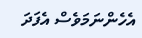އެހެންނަމަވެސް އެފަދަ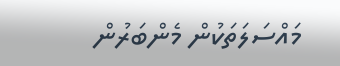މައްސަލަތަކުން މެންބަރުން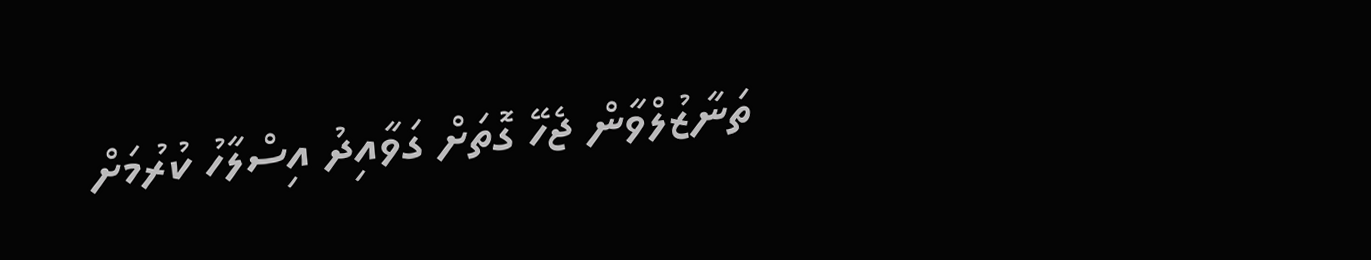ތަނާޒުލްވާން ޖެހޭ ގޮތަށް ގަވާއިދު އިސްލާހު ކުރުމަށް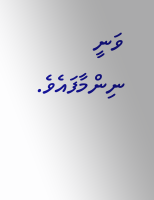ވަނީ ނިންމާފައެވެ.